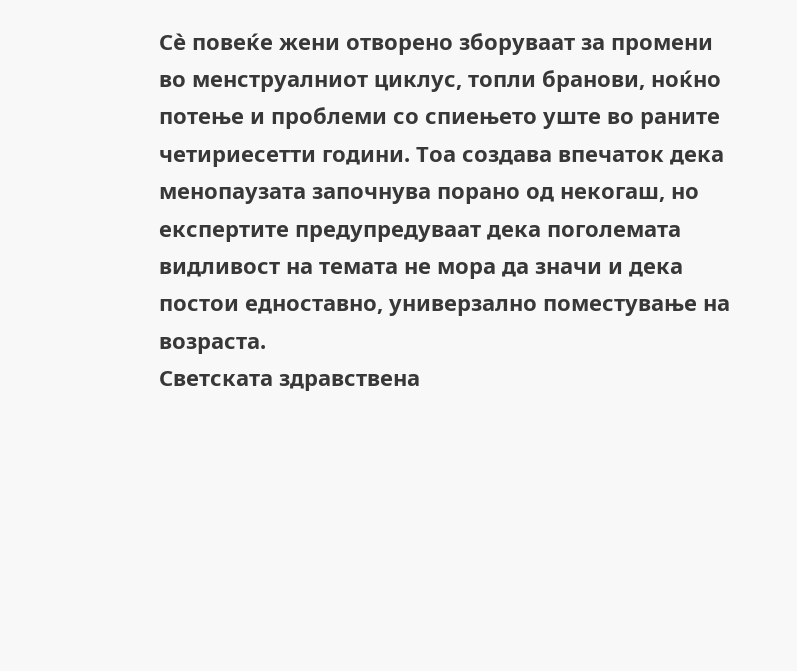Сè повеќе жени отворено зборуваат за промени во менструалниот циклус, топли бранови, ноќно потење и проблеми со спиењето уште во раните четириесетти години. Тоа создава впечаток дека менопаузата започнува порано од некогаш, но експертите предупредуваат дека поголемата видливост на темата не мора да значи и дека постои едноставно, универзално поместување на возраста.
Светската здравствена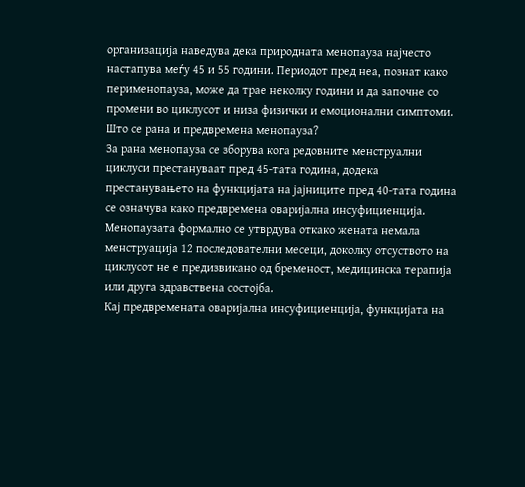организација наведува дека природната менопауза најчесто настапува меѓу 45 и 55 години. Периодот пред неа, познат како перименопауза, може да трае неколку години и да започне со промени во циклусот и низа физички и емоционални симптоми.
Што се рана и предвремена менопауза?
За рана менопауза се зборува кога редовните менструални циклуси престануваат пред 45-тата година, додека престанувањето на функцијата на јајниците пред 40-тата година се означува како предвремена оваријална инсуфициенција.
Менопаузата формално се утврдува откако жената немала менструација 12 последователни месеци, доколку отсуството на циклусот не е предизвикано од бременост, медицинска терапија или друга здравствена состојба.
Кај предвремената оваријална инсуфициенција, функцијата на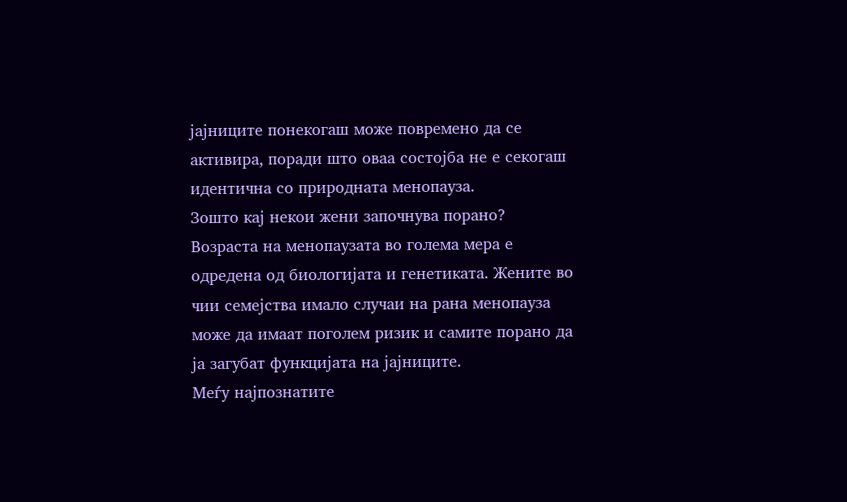јајниците понекогаш може повремено да се активира, поради што оваа состојба не е секогаш идентична со природната менопауза.
Зошто кај некои жени започнува порано?
Возраста на менопаузата во голема мера е одредена од биологијата и генетиката. Жените во чии семејства имало случаи на рана менопауза може да имаат поголем ризик и самите порано да ја загубат функцијата на јајниците.
Меѓу најпознатите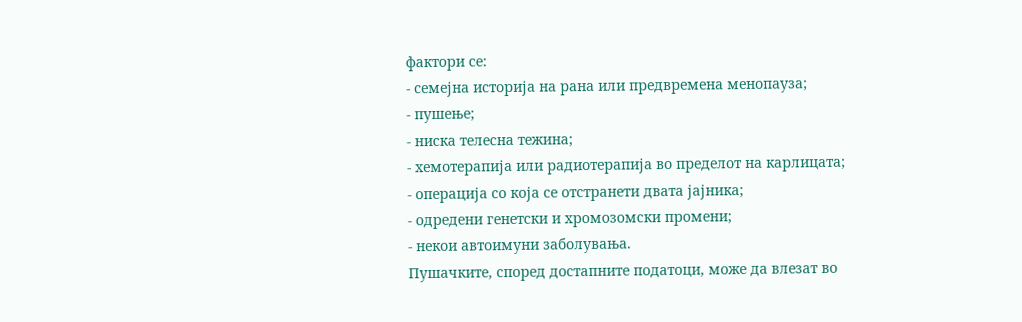фактори се:
- семејна историја на рана или предвремена менопауза;
- пушење;
- ниска телесна тежина;
- хемотерапија или радиотерапија во пределот на карлицата;
- операција со која се отстранети двата јајника;
- одредени генетски и хромозомски промени;
- некои автоимуни заболувања.
Пушачките, според достапните податоци, може да влезат во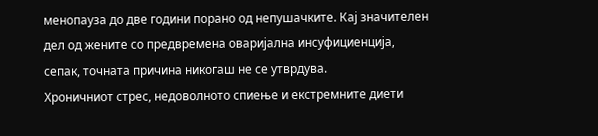менопауза до две години порано од непушачките. Кај значителен дел од жените со предвремена оваријална инсуфициенција, сепак, точната причина никогаш не се утврдува.
Хроничниот стрес, недоволното спиење и екстремните диети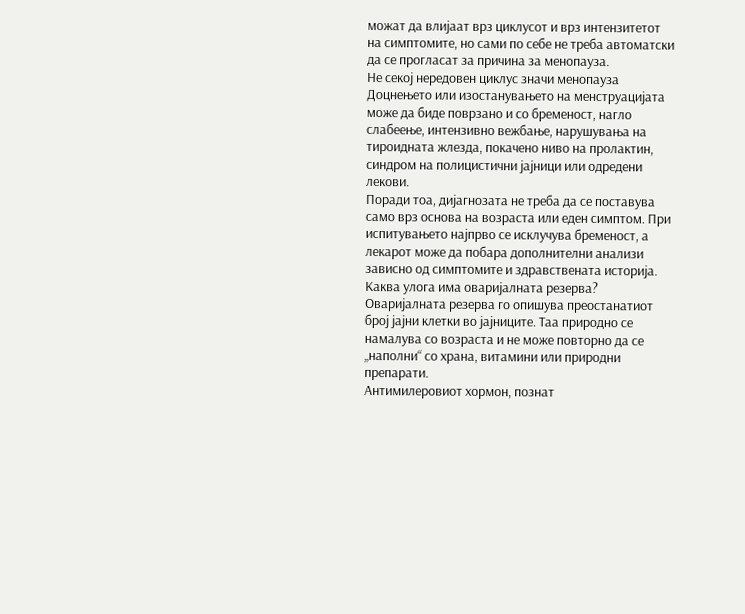можат да влијаат врз циклусот и врз интензитетот на симптомите, но сами по себе не треба автоматски да се прогласат за причина за менопауза.
Не секој нередовен циклус значи менопауза
Доцнењето или изостанувањето на менструацијата може да биде поврзано и со бременост, нагло слабеење, интензивно вежбање, нарушувања на тироидната жлезда, покачено ниво на пролактин, синдром на полицистични јајници или одредени лекови.
Поради тоа, дијагнозата не треба да се поставува само врз основа на возраста или еден симптом. При испитувањето најпрво се исклучува бременост, а лекарот може да побара дополнителни анализи зависно од симптомите и здравствената историја.
Каква улога има оваријалната резерва?
Оваријалната резерва го опишува преостанатиот број јајни клетки во јајниците. Таа природно се намалува со возраста и не може повторно да се „наполни“ со храна, витамини или природни препарати.
Антимилеровиот хормон, познат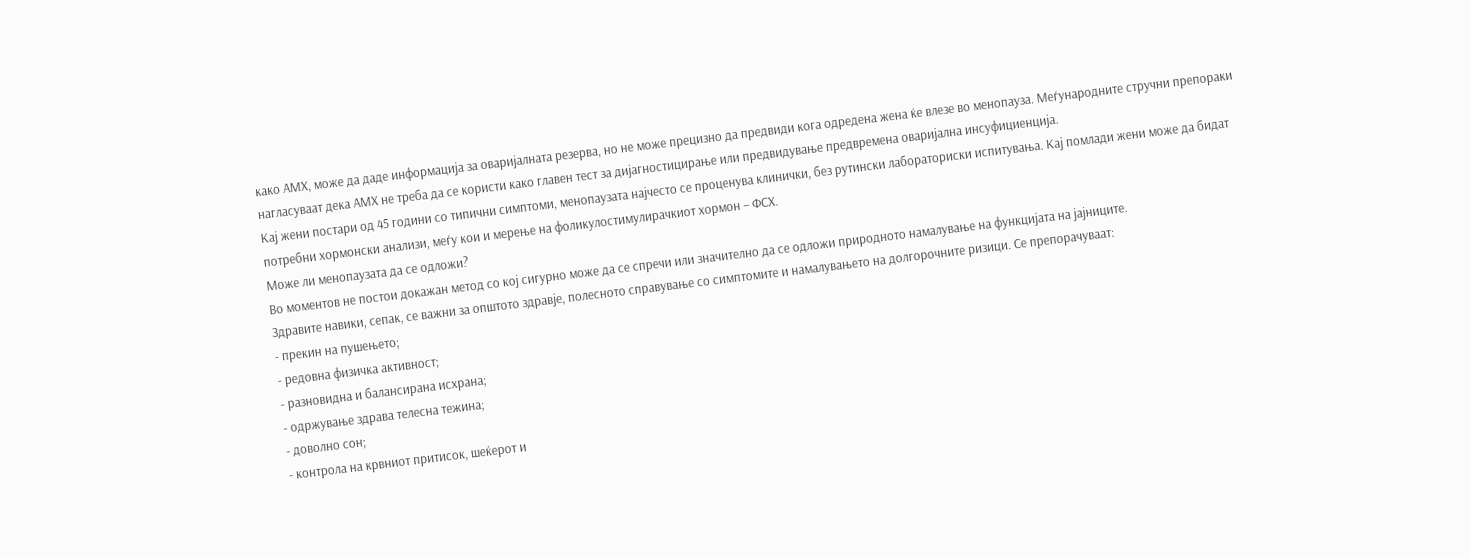како АМХ, може да даде информација за оваријалната резерва, но не може прецизно да предвиди кога одредена жена ќе влезе во менопауза. Меѓународните стручни препораки нагласуваат дека АМХ не треба да се користи како главен тест за дијагностицирање или предвидување предвремена оваријална инсуфициенција.
Кај жени постари од 45 години со типични симптоми, менопаузата најчесто се проценува клинички, без рутински лабораториски испитувања. Кај помлади жени може да бидат потребни хормонски анализи, меѓу кои и мерење на фоликулостимулирачкиот хормон – ФСХ.
Може ли менопаузата да се одложи?
Во моментов не постои докажан метод со кој сигурно може да се спречи или значително да се одложи природното намалување на функцијата на јајниците.
Здравите навики, сепак, се важни за општото здравје, полесното справување со симптомите и намалувањето на долгорочните ризици. Се препорачуваат:
- прекин на пушењето;
- редовна физичка активност;
- разновидна и балансирана исхрана;
- одржување здрава телесна тежина;
- доволно сон;
- контрола на крвниот притисок, шеќерот и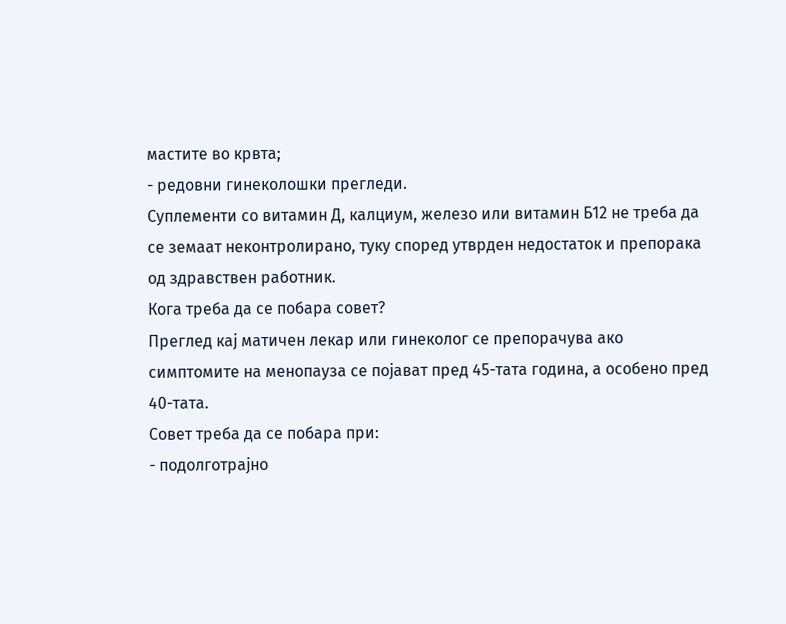мастите во крвта;
- редовни гинеколошки прегледи.
Суплементи со витамин Д, калциум, железо или витамин Б12 не треба да се земаат неконтролирано, туку според утврден недостаток и препорака од здравствен работник.
Кога треба да се побара совет?
Преглед кај матичен лекар или гинеколог се препорачува ако симптомите на менопауза се појават пред 45-тата година, а особено пред 40-тата.
Совет треба да се побара при:
- подолготрајно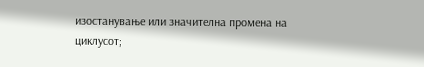изостанување или значителна промена на циклусот;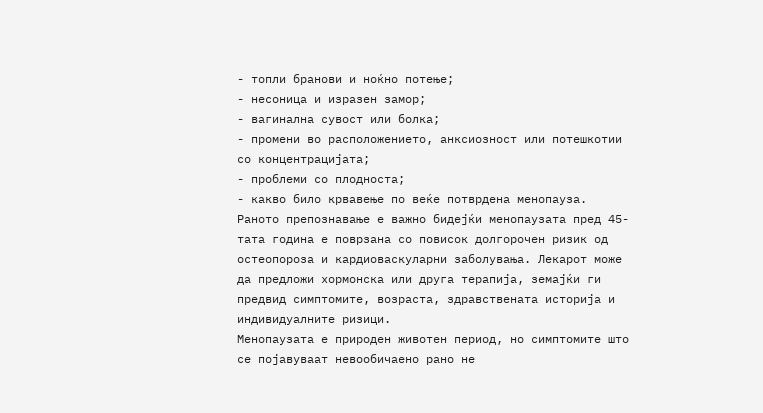- топли бранови и ноќно потење;
- несоница и изразен замор;
- вагинална сувост или болка;
- промени во расположението, анксиозност или потешкотии со концентрацијата;
- проблеми со плодноста;
- какво било крвавење по веќе потврдена менопауза.
Раното препознавање е важно бидејќи менопаузата пред 45-тата година е поврзана со повисок долгорочен ризик од остеопороза и кардиоваскуларни заболувања. Лекарот може да предложи хормонска или друга терапија, земајќи ги предвид симптомите, возраста, здравствената историја и индивидуалните ризици.
Менопаузата е природен животен период, но симптомите што се појавуваат невообичаено рано не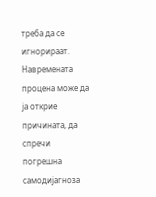треба да се игнорираат. Навремената процена може да ја открие причината, да спречи погрешна самодијагноза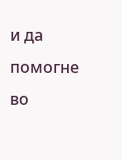и да помогне во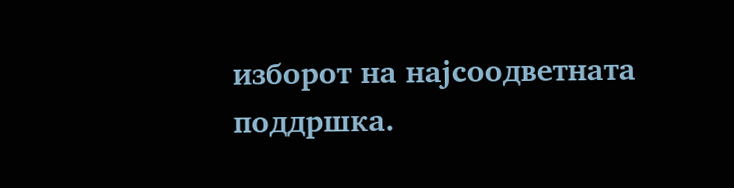изборот на најсоодветната поддршка.